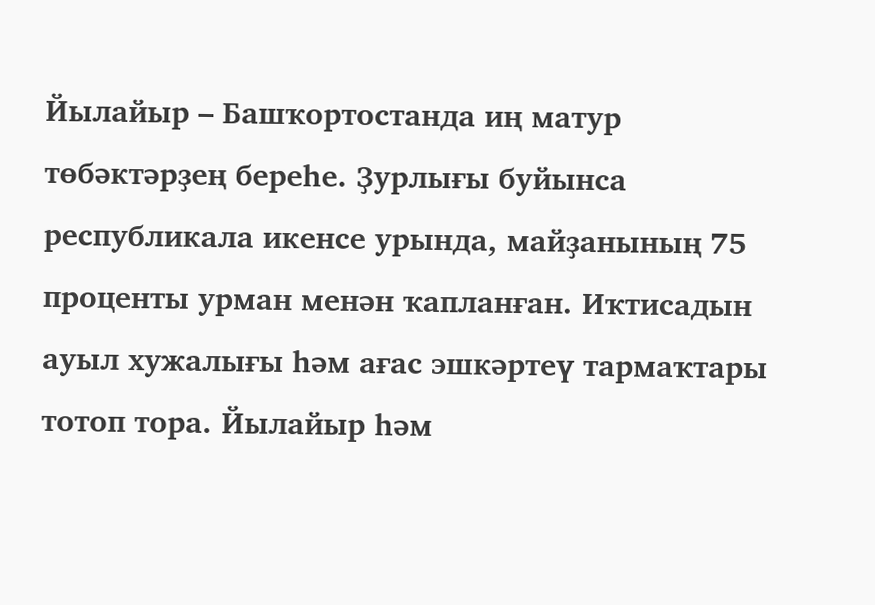Йылайыр – Башҡортостанда иң матур төбәктәрҙең береһе. Ҙурлығы буйынса республикала икенсе урында, майҙанының 75 проценты урман менән ҡапланған. Иҡтисадын ауыл хужалығы һәм ағас эшкәртеү тармаҡтары тотоп тора. Йылайыр һәм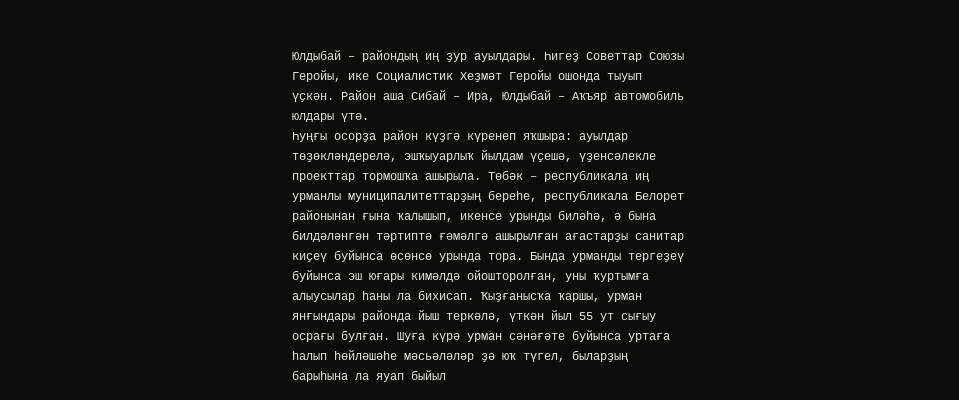Юлдыбай – райондың иң ҙур ауылдары. Һигеҙ Советтар Союзы Геройы, ике Социалистик Хеҙмәт Геройы ошонда тыуып үҫкән. Район аша Сибай – Ира, Юлдыбай – Аҡъяр автомобиль юлдары үтә.
Һуңғы осорҙа район күҙгә күренеп яҡшыра: ауылдар төҙөкләндерелә, эшҡыуарлыҡ йылдам үҫешә, үҙенсәлекле проекттар тормошҡа ашырыла. Төбәк – республикала иң урманлы муниципалитеттарҙың береһе, республикала Белорет районынан ғына ҡалышып, икенсе урынды биләһә, ә бына билдәләнгән тәртиптә ғәмәлгә ашырылған ағастарҙы санитар киҫеү буйынса өсөнсө урында тора. Бында урманды тергеҙеү буйынса эш юғары кимәлдә ойошторолған, уны ҡуртымға алыусылар һаны ла бихисап. Ҡыҙғанысҡа ҡаршы, урман янғындары районда йыш теркәлә, үткән йыл 55 ут сығыу осрағы булған. Шуға күрә урман сәнәғәте буйынса уртаға һалып һөйләшәһе мәсьәләләр ҙә юҡ түгел, быларҙың барыһына ла яуап быйыл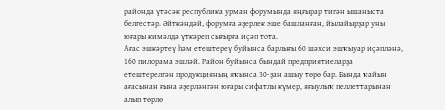районда үтәсәк республика урман форумында яңғырар тигән ышаныста белгестәр. Әйткәндәй, форумға әҙерлек эше башланған, йылайырҙар уны юғары кимәлдә үткәреп сығырға иҫәп тота.
Ағас эшкәртеү һәм етештереү буйынса барлығы 60 шәхси эшҡыуар иҫәпләнә, 160 пилорама эшләй. Район буйынса бындай предприятиеларҙа етештерелгән продукцияның яҡынса 30-ҙан ашыу төрө бар. Бында ҡайын ағасынан ғына әҙерләнгән юғары сифатлы күмер, яғыулыҡ пеллеттарынан алып төрлө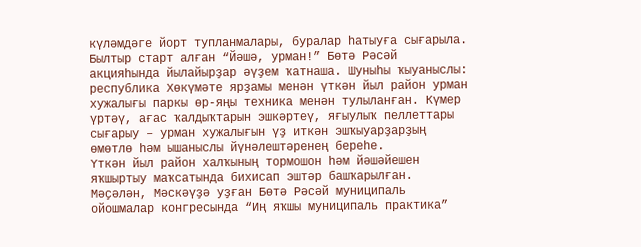күләмдәге йорт тупланмалары, буралар һатыуға сығарыла.
Былтыр старт алған “Йәшә, урман!” Бөтә Рәсәй акцияһында йылайырҙар әүҙем ҡатнаша. Шуныһы ҡыуаныслы: республика Хөкүмәте ярҙамы менән үткән йыл район урман хужалығы паркы өр-яңы техника менән тулыланған. Күмер үртәү, ағас ҡалдыҡтарын эшкәртеү, яғыулыҡ пеллеттары сығарыу – урман хужалығын үҙ иткән эшҡыуарҙарҙың өмөтлө һәм ышаныслы йүнәлештәренең береһе.
Үткән йыл район халҡының тормошон һәм йәшәйешен яҡшыртыу маҡсатында бихисап эштәр башҡарылған. Мәҫәлән, Мәскәүҙә уҙған Бөтә Рәсәй муниципаль ойошмалар конгресында “Иң яҡшы муниципаль практика”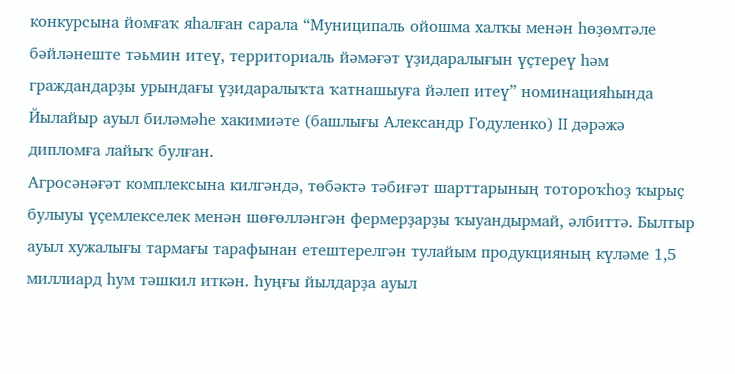конкурсына йомғаҡ яһалған сарала “Муниципаль ойошма халҡы менән һөҙөмтәле бәйләнеште тәьмин итеү, территориаль йәмәғәт үҙидаралығын үҫтереү һәм граждандарҙы урындағы үҙидаралыҡта ҡатнашыуға йәлеп итеү” номинацияһында Йылайыр ауыл биләмәһе хакимиәте (башлығы Александр Годуленко) II дәрәжә дипломға лайыҡ булған.
Агросәнәғәт комплексына килгәндә, төбәктә тәбиғәт шарттарының тотороҡһоҙ ҡырыҫ булыуы үҫемлекселек менән шөғөлләнгән фермерҙарҙы ҡыуандырмай, әлбиттә. Былтыр ауыл хужалығы тармағы тарафынан етештерелгән тулайым продукцияның күләме 1,5 миллиард һум тәшкил иткән. Һуңғы йылдарҙа ауыл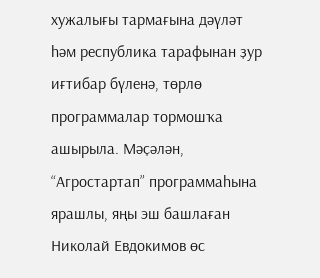хужалығы тармағына дәүләт һәм республика тарафынан ҙур иғтибар бүленә, төрлө программалар тормошҡа ашырыла. Мәҫәлән, “Агростартап” программаһына ярашлы, яңы эш башлаған Николай Евдокимов өс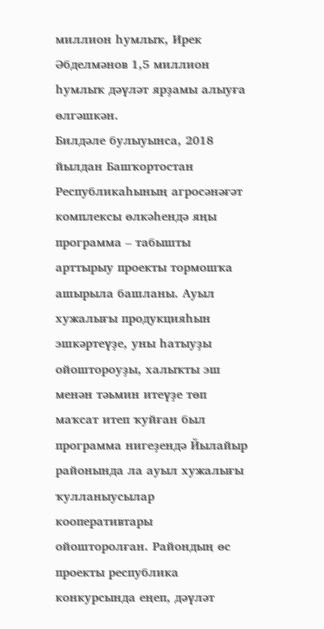миллион һумлыҡ, Ирек Әбделмәнов 1,5 миллион һумлыҡ дәүләт ярҙамы алыуға өлгәшкән.
Билдәле булыуынса, 2018 йылдан Башҡортостан Республикаһының агросәнәғәт комплексы өлкәһендә яңы программа – табышты арттырыу проекты тормошҡа ашырыла башланы. Ауыл хужалығы продукцияһын эшкәртеүҙе, уны һатыуҙы ойоштороуҙы, халыҡты эш менән тәьмин итеүҙе төп маҡсат итеп ҡуйған был программа нигеҙендә Йылайыр районында ла ауыл хужалығы ҡулланыусылар кооперативтары ойошторолған. Райондың өс проекты республика конкурсында еңеп, дәүләт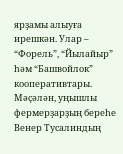ярҙамы алыуға ирешкән. Улар – “Форель”, “Йылайыр” һәм “Башвойлок” кооперативтары. Мәҫәлән, уңышлы фермерҙарҙың береһе Венер Тусалиндың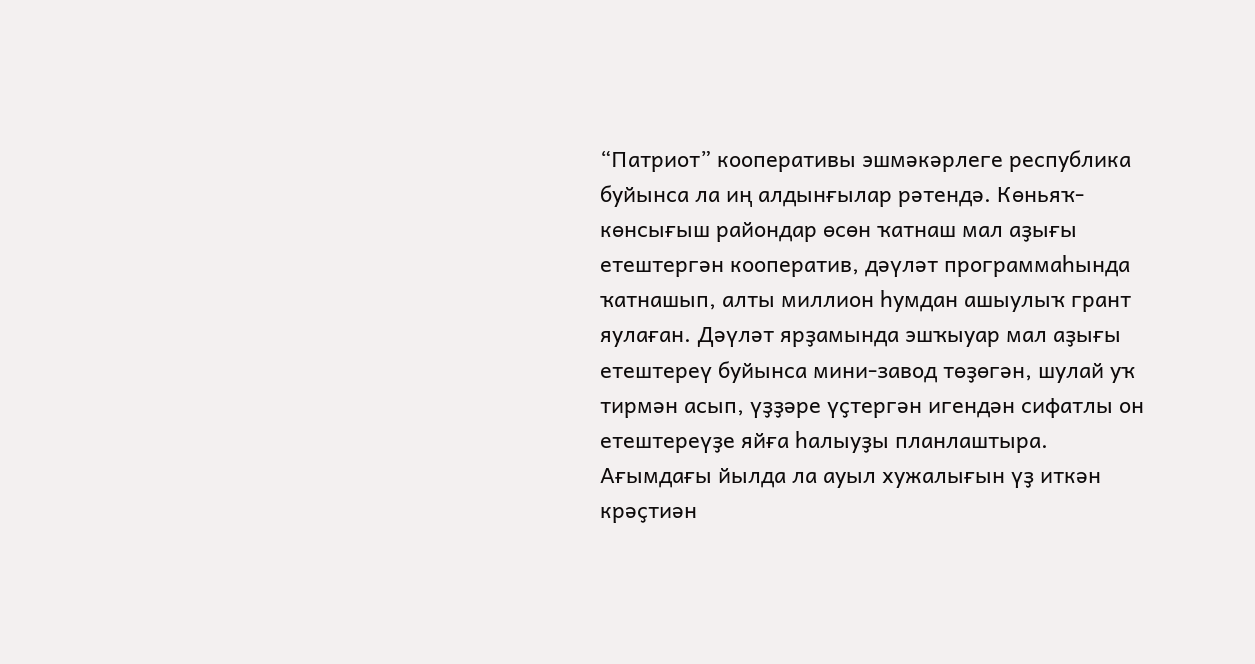“Патриот” кооперативы эшмәкәрлеге республика буйынса ла иң алдынғылар рәтендә. Көньяҡ-көнсығыш райондар өсөн ҡатнаш мал аҙығы етештергән кооператив, дәүләт программаһында ҡатнашып, алты миллион һумдан ашыулыҡ грант яулаған. Дәүләт ярҙамында эшҡыуар мал аҙығы етештереү буйынса мини-завод төҙөгән, шулай уҡ тирмән асып, үҙҙәре үҫтергән игендән сифатлы он етештереүҙе яйға һалыуҙы планлаштыра.
Ағымдағы йылда ла ауыл хужалығын үҙ иткән крәҫтиән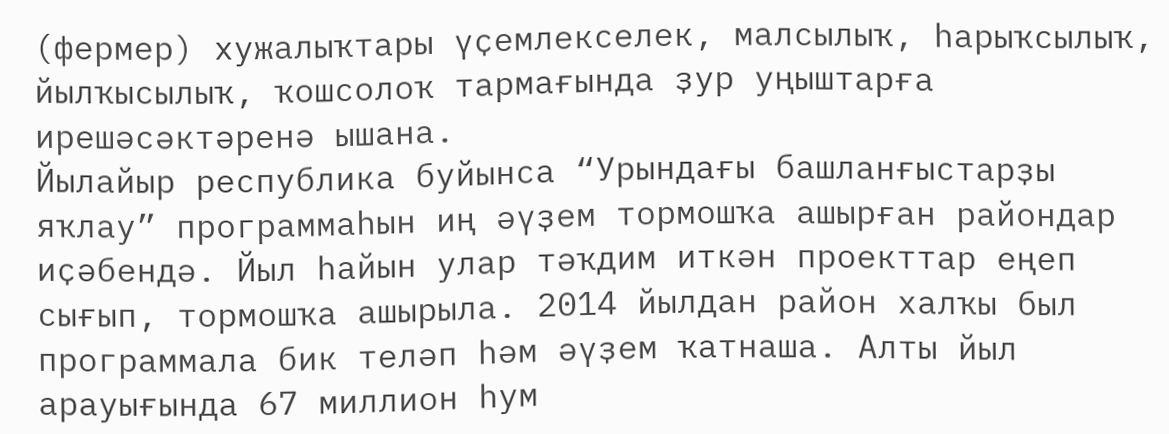(фермер) хужалыҡтары үҫемлекселек, малсылыҡ, һарыҡсылыҡ, йылҡысылыҡ, ҡошсолоҡ тармағында ҙур уңыштарға ирешәсәктәренә ышана.
Йылайыр республика буйынса “Урындағы башланғыстарҙы яҡлау” программаһын иң әүҙем тормошҡа ашырған райондар иҫәбендә. Йыл һайын улар тәҡдим иткән проекттар еңеп сығып, тормошҡа ашырыла. 2014 йылдан район халҡы был программала бик теләп һәм әүҙем ҡатнаша. Алты йыл арауығында 67 миллион һум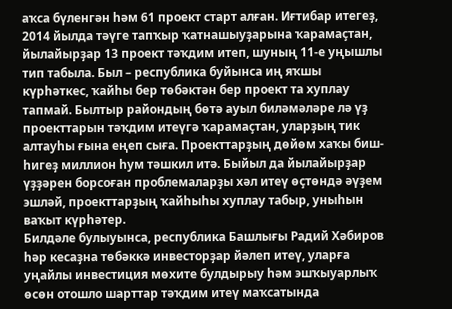аҡса бүленгән һәм 61 проект старт алған. Иғтибар итегеҙ, 2014 йылда тәүге тапҡыр ҡатнашыуҙарына ҡарамаҫтан, йылайырҙар 13 проект тәҡдим итеп, шуның 11-е уңышлы тип табыла. Был – республика буйынса иң яҡшы күрһәткес, ҡайһы бер төбәктән бер проект та хуплау тапмай. Былтыр райондың бөтә ауыл биләмәләре лә үҙ проекттарын тәҡдим итеүгә ҡарамаҫтан, уларҙың тик алтауһы ғына еңеп сыға. Проекттарҙың дөйөм хаҡы биш-һигеҙ миллион һум тәшкил итә. Быйыл да йылайырҙар үҙҙәрен борсоған проблемаларҙы хәл итеү өҫтөндә әүҙем эшләй, проекттарҙың ҡайһыһы хуплау табыр, уныһын ваҡыт күрһәтер.
Билдәле булыуынса, республика Башлығы Радий Хәбиров һәр кесаҙна төбәккә инвесторҙар йәлеп итеү, уларға уңайлы инвестиция мөхите булдырыу һәм эшҡыуарлыҡ өсөн отошло шарттар тәҡдим итеү маҡсатында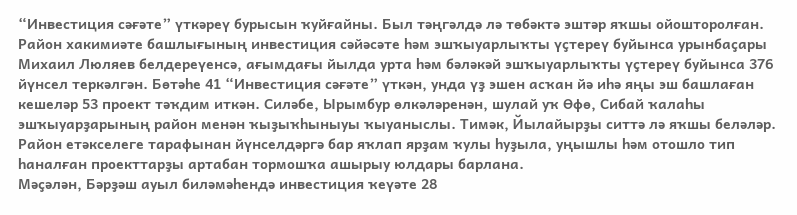“Инвестиция сәғәте” үткәреү бурысын ҡуйғайны. Был тәңгәлдә лә төбәктә эштәр яҡшы ойошторолған. Район хакимиәте башлығының инвестиция сәйәсәте һәм эшҡыуарлыҡты үҫтереү буйынса урынбаҫары Михаил Люляев белдереүенсә, ағымдағы йылда урта һәм бәләкәй эшҡыуарлыҡты үҫтереү буйынса 376 йүнсел теркәлгән. Бөтәһе 41 “Инвестиция сәғәте” үткән, унда үҙ эшен асҡан йә иһә яңы эш башлаған кешеләр 53 проект тәҡдим иткән. Силәбе, Ырымбур өлкәләренән, шулай уҡ Өфө, Сибай ҡалаһы эшҡыуарҙарының район менән ҡыҙыҡһыныуы ҡыуаныслы. Тимәк, Йылайырҙы ситтә лә яҡшы беләләр. Район етәкселеге тарафынан йүнселдәргә бар яҡлап ярҙам ҡулы һуҙыла, уңышлы һәм отошло тип һаналған проекттарҙы артабан тормошҡа ашырыу юлдары барлана.
Мәҫәлән, Бәрҙәш ауыл биләмәһендә инвестиция ҡеүәте 28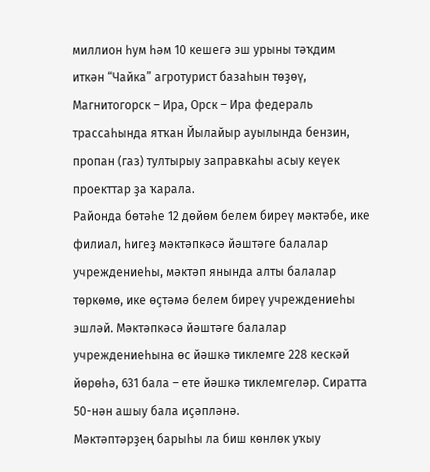миллион һум һәм 10 кешегә эш урыны тәҡдим иткән “Чайка” агротурист базаһын төҙөү, Магнитогорск – Ира, Орск – Ира федераль трассаһында ятҡан Йылайыр ауылында бензин, пропан (газ) тултырыу заправкаһы асыу кеүек проекттар ҙа ҡарала.
Районда бөтәһе 12 дөйөм белем биреү мәктәбе, ике филиал, һигеҙ мәктәпкәсә йәштәге балалар учреждениеһы, мәктәп янында алты балалар төркөмө, ике өҫтәмә белем биреү учреждениеһы эшләй. Мәктәпкәсә йәштәге балалар учреждениеһына өс йәшкә тиклемге 228 кескәй йөрөһә, 631 бала – ете йәшкә тиклемгеләр. Сиратта 50-нән ашыу бала иҫәпләнә.
Мәктәптәрҙең барыһы ла биш көнлөк уҡыу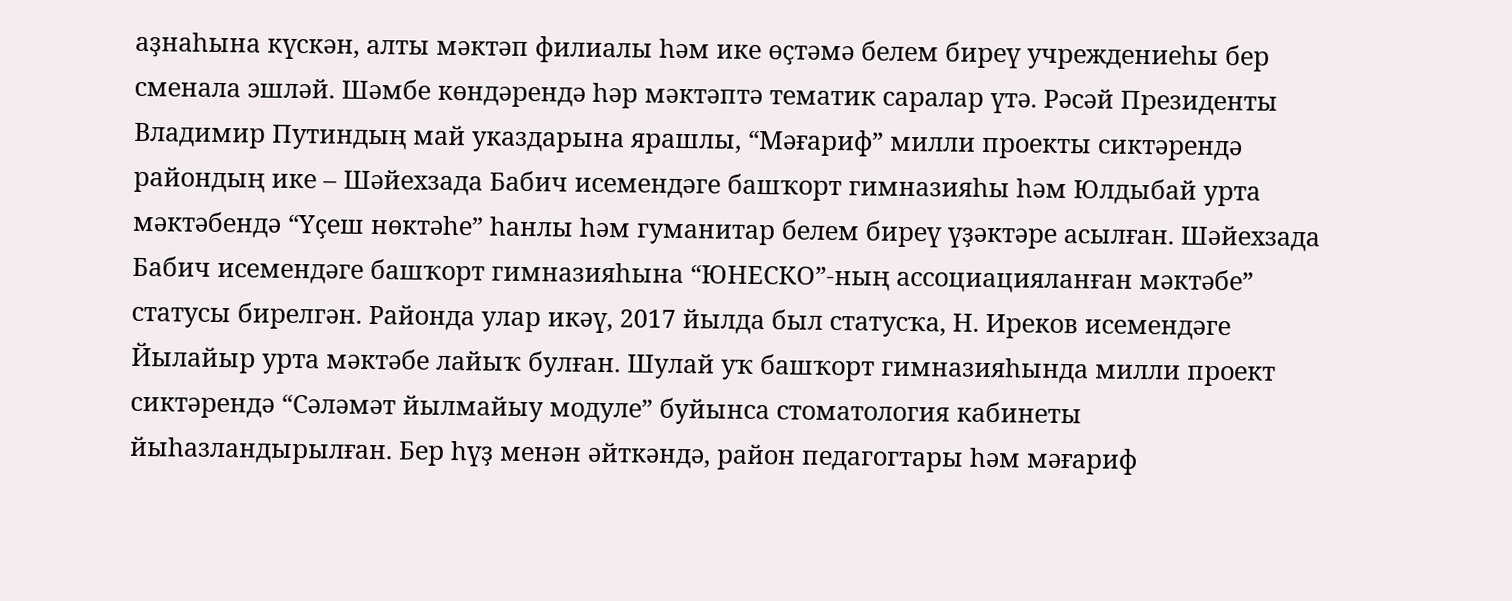аҙнаһына күскән, алты мәктәп филиалы һәм ике өҫтәмә белем биреү учреждениеһы бер сменала эшләй. Шәмбе көндәрендә һәр мәктәптә тематик саралар үтә. Рәсәй Президенты Владимир Путиндың май указдарына ярашлы, “Мәғариф” милли проекты сиктәрендә райондың ике – Шәйехзада Бабич исемендәге башҡорт гимназияһы һәм Юлдыбай урта мәктәбендә “Үҫеш нөктәһе” һанлы һәм гуманитар белем биреү үҙәктәре асылған. Шәйехзада Бабич исемендәге башҡорт гимназияһына “ЮНЕСКО”-ның ассоциацияланған мәктәбе” статусы бирелгән. Районда улар икәү, 2017 йылда был статусҡа, Н. Иреков исемендәге Йылайыр урта мәктәбе лайыҡ булған. Шулай уҡ башҡорт гимназияһында милли проект сиктәрендә “Сәләмәт йылмайыу модуле” буйынса стоматология кабинеты йыһазландырылған. Бер һүҙ менән әйткәндә, район педагогтары һәм мәғариф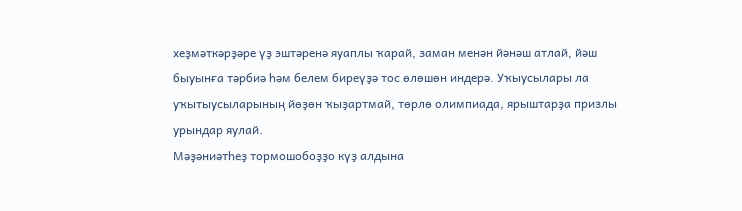хеҙмәткәрҙәре үҙ эштәренә яуаплы ҡарай, заман менән йәнәш атлай, йәш быуынға тәрбиә һәм белем биреүҙә тос өлөшөн индерә. Уҡыусылары ла уҡытыусыларының йөҙөн ҡыҙартмай, төрлө олимпиада, ярыштарҙа призлы урындар яулай.
Мәҙәниәтһеҙ тормошобоҙҙо күҙ алдына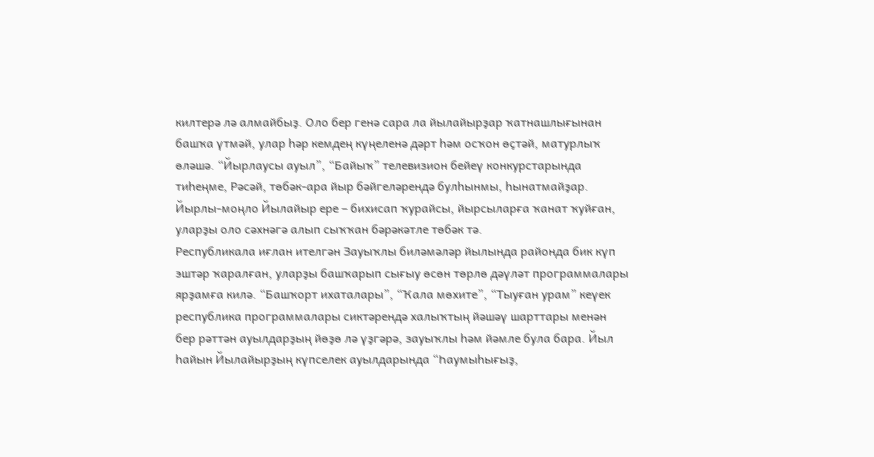килтерә лә алмайбыҙ. Оло бер генә сара ла йылайырҙар ҡатнашлығынан башҡа үтмәй, улар һәр кемдең күңеленә дәрт һәм осҡон өҫтәй, матурлыҡ өләшә. “Йырлаусы ауыл”, “Байыҡ” телевизион бейеү конкурстарында тиһеңме, Рәсәй, төбәк-ара йыр бәйгеләрендә булһынмы, һынатмайҙар. Йырлы-моңло Йылайыр ере – бихисап ҡурайсы, йырсыларға ҡанат ҡуйған, уларҙы оло сәхнәгә алып сыҡҡан бәрәкәтле төбәк тә.
Республикала иғлан ителгән Зауыҡлы биләмәләр йылында районда бик күп эштәр ҡаралған, уларҙы башҡарып сығыу өсөн төрлө дәүләт программалары ярҙамға килә. “Башҡорт ихаталары”, “Ҡала мөхите”, “Тыуған урам” кеүек республика программалары сиктәрендә халыҡтың йәшәү шарттары менән бер рәттән ауылдарҙың йөҙө лә үҙгәрә, зауыҡлы һәм йәмле була бара. Йыл һайын Йылайырҙың күпселек ауылдарында “Һаумыһығыҙ,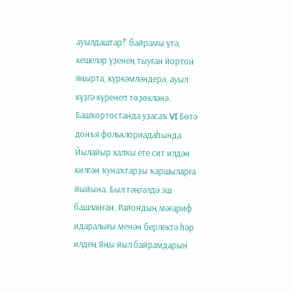ауылдаштар!” байрамы үтә, кешеләр үҙенең тыуған йортон яңырта, күркәмләндерә, ауыл күҙгә күренеп төҙөкләнә.
Башҡортостанда уҙасаҡ VI Бөтә донъя фольклориадаһында Йылайыр халҡы ете сит илдән килгән ҡунаҡтарҙы ҡаршыларға йыйына. Был тәңгәлдә эш башланған. Райондың мәғариф идаралығы менән берлектә һәр илдең Яңы йыл байрамдарын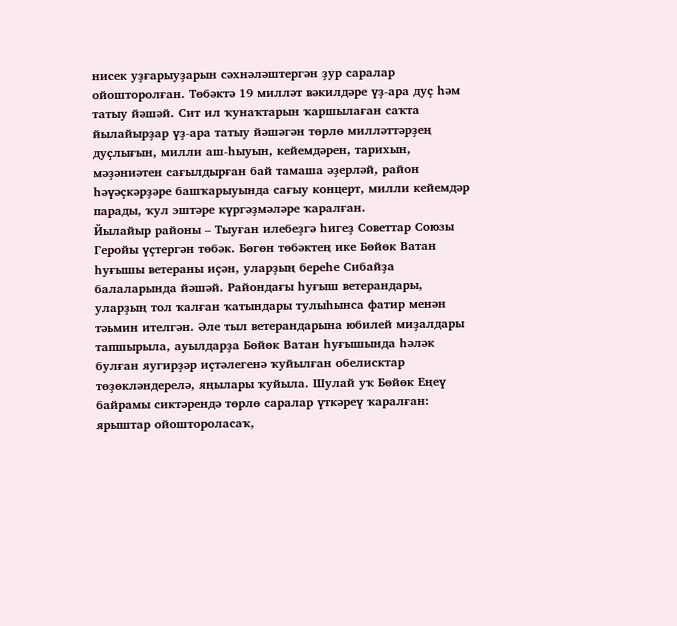нисек уҙғарыуҙарын сәхнәләштергән ҙур саралар ойошторолған. Төбәктә 19 милләт вәкилдәре үҙ-ара дуҫ һәм татыу йәшәй. Сит ил ҡунаҡтарын ҡаршылаған саҡта йылайырҙар үҙ-ара татыу йәшәгән төрлө милләттәрҙең дуҫлығын, милли аш-һыуын, кейемдәрен, тарихын, мәҙәниәтен сағылдырған бай тамаша әҙерләй, район һәүәҫкәрҙәре башҡарыуында сағыу концерт, милли кейемдәр парады, ҡул эштәре күргәҙмәләре ҡаралған.
Йылайыр районы – Тыуған илебеҙгә һигеҙ Советтар Союзы Геройы үҫтергән төбәк. Бөгөн төбәктең ике Бөйөк Ватан һуғышы ветераны иҫән, уларҙың береһе Сибайҙа балаларында йәшәй. Райондағы һуғыш ветерандары, уларҙың тол ҡалған ҡатындары тулыһынса фатир менән тәьмин ителгән. Әле тыл ветерандарына юбилей миҙалдары тапшырыла, ауылдарҙа Бөйөк Ватан һуғышында һәләк булған яугирҙәр иҫтәлегенә ҡуйылған обелисктар төҙөкләндерелә, яңылары ҡуйыла. Шулай уҡ Бөйөк Еңеү байрамы сиктәрендә төрлө саралар үткәреү ҡаралған: ярыштар ойоштороласаҡ,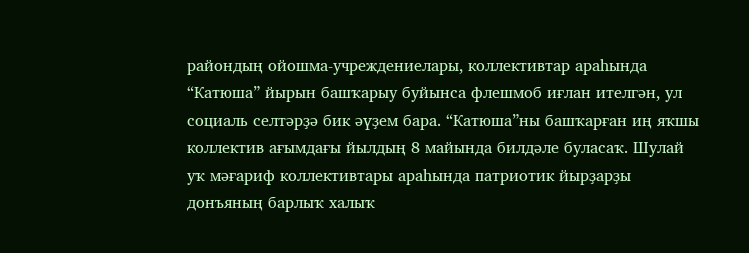райондың ойошма-учреждениелары, коллективтар араһында “Катюша” йырын башҡарыу буйынса флешмоб иғлан ителгән, ул социаль селтәрҙә бик әүҙем бара. “Катюша”ны башҡарған иң яҡшы коллектив ағымдағы йылдың 8 майында билдәле буласаҡ. Шулай уҡ мәғариф коллективтары араһында патриотик йырҙарҙы донъяның барлыҡ халыҡ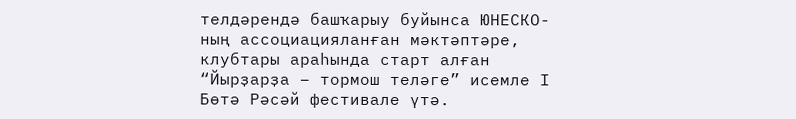телдәрендә башҡарыу буйынса ЮНЕСКО-ның ассоциацияланған мәктәптәре, клубтары араһында старт алған “Йырҙарҙа – тормош теләге” исемле I Бөтә Рәсәй фестивале үтә.